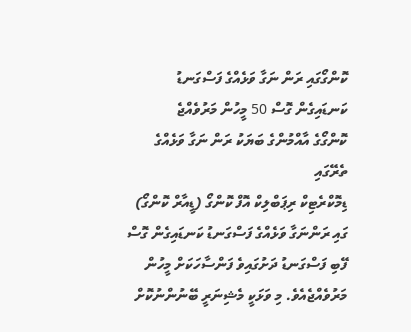ކޮންގޯގައި ރަން ނަގާ ވަޅެއްގެ ފަސްގަނޑު ކަނޑައިގެން ގޮސް 50 މީހުން މަރުވެއްޖެ
ކޮންގޯގެ އާއްމުންގެ ބަޔަކު ރަން ނަގާ ވަޅެއްގެ ތެރޭގައި
ޑިމޮކްރެޓިކް ރިޕަބްލިކް އޮފް ކޮންގޯ (ޑީއާރް ކޮންގޯ) ގައި ރަންނަގާ ވަޅެއްގެ ފަސްގަނޑު ކަނޑައިގެން ގޮސް ފޭބި ފަސްގަނޑު ދަށުގައިވެ ފަންސާހަކަށް މީހުން މަރުވެއްޖެއެވެ. މި ވަޅަކީ މެޝިނަރީ ބޭނުންނުކޮށް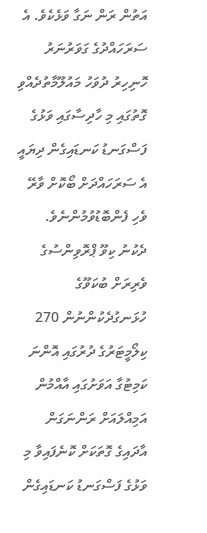އަތުން ރަން ނަގާ ވަޅެކެވެ. އެ ސަރަހައްދުގެ ގަވަރުނަރު ހޮނިހިރު ދުވަހު މައުލޫމާތުދެއްވި ގޮތުގައި މި ހާދިސާގައި ވަޅުގެ ފަސްގަނޑު ކަނޑައިގެން ދިޔައީ އެ ސަރަހައްދަށް ބޯކޮށް ވާރޭ ވެހި ފެންބޮޑުވުމުންނެވެ.
ދެކުނު ކިވޫ ޕްރޮވިންސުގެ ވެރިރަށް ބުކަވޫގެ ހުޅަނގުދެކުންނުން 270 ކިލޯމީޓަރުގެ ދުރުގައި އޮންނަ ކަމިޓުގާ އަވަށުގައި އާއްމުން އަމިއްލައަށް ރަންނަގަން އާދައިގެ ގޮތަކަށް ކޮނެފައިވާ މި ވަޅުގެ ފަސްގަނޑު ކަނޑައިގެން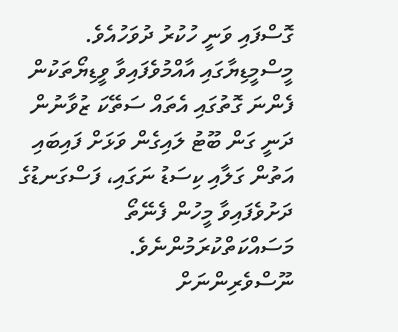ގޮސްފައި ވަނީ ހުކުރު ދުވަހުއެވެ.
މީސްމީޑިޔާގައި އާއްމުވެފައިވާ ވީޑިޔޯތަކުން ފެންނަ ގޮތުގައި އެތައް ސަތޭކަ ޒުވާނުން ދަނީ ގަން ބޫޓު ލައިގެން ވަޅަށް ފައިބައި އަތުން ގަލާއި ކިސަޑު ނަގައި، ފަސްގަނޑުގެ ދަށުވެފައިވާ މީހުން ފެނޭތޯ މަސައްކަތްކުރަމުންނެވެ.
ނޫސްވެރިންނަށް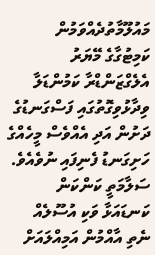މައުލޫމާތުދެއްވަމުން ކަމިޓުގާގެ މޭޔަރު އެލެގްޒަންޑްރާ ކަމުންޑަލާ ވިދާޅުވިގޮތުގައި ފަސްގަނޑުގެ ދަށުން އަދި އެއްވެސް މީހެއްގެ ހަށިގަނޑު ފެނިފައި ނުވެއެވެ.
ސަލާމަތީ ކަންކަން ކަނޑައަޅާ ވަކި އުސޫލެއް ނެތި އާއްމުން އަމިއްލައަށް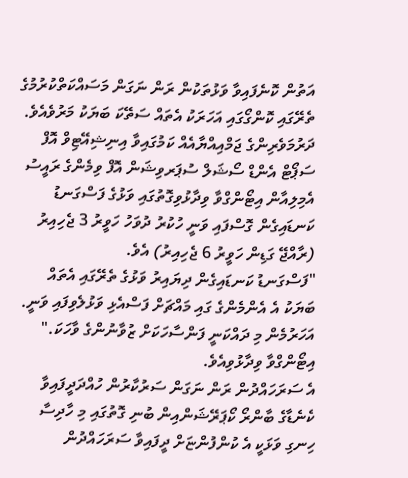އަތުން ކޮނެފައިވާ ވަޅުތަކުން ރަން ނަގަން މަސައްކަތްކުރުމުގެ ތެރޭގައި ކޮންގޯގައި އަހަރަކު އެތައް ސަތޭކަ ބަޔަކު މަރުވެއެވެ.
ދަރުމަވެރިންގެ ޖަމްއިއްޔާއެއް ކަމުގައިވާ އިނިޝިއޭޓިވް އޮފް ސަޕޯޓް އެންޑް ސޯޝަލް ސުޕަރވިޝަން އޮފް ވިމެންގެ ރައީސު އެމިލިއާން އިޓޯންގްވާ ވިދާޅުވިގޮތުގައި ވަޅުގެ ފަސްގަނޑު ކަނޑައިގެން ގޮސްފައި ވަނީ ހުކުރު ދުވަހު ހަވީރު 3 ޖެހިއިރު (ރާއްޖޭ ގަޑިން ހަވީރު 6 ޖެހިއިރު) އެވެ.
"ފަސްގަނޑު ކަނޑައިގެން ދިޔައިރު ވަޅުގެ ތެރޭގައި އެތައް ބަޔަކު އެ އެންމެންގެ ގައި މައްޗަށް ފަސްއެޅި ވަޅުލެވިފައި ވަނީ. އަހަރުމެން މި ދައްކަނީ ފަންސާހަކަށް ޒުވާނުންގެ ވާހަކަ." އިޓޯންގްވާ ވިދާޅުވިއެވެ.
އެ ސަރަހައްދުން ރަން ނަގަން ސަރުކާރުން ހުއްދަދީފައިވާ ކެނެޑާގެ ބާންރޯ ކޯޕަރޭޝަންއިން ބުނި ގޮތުގައި މި ހާދިސާ ހިނގި ވަޅަކީ އެ ކުންފުންޏަށް ދީފައިވާ ސަރަހައްދުން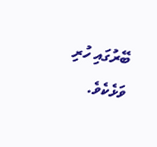ބޭރުގައި ހުރި ވަޅެކެވެ.